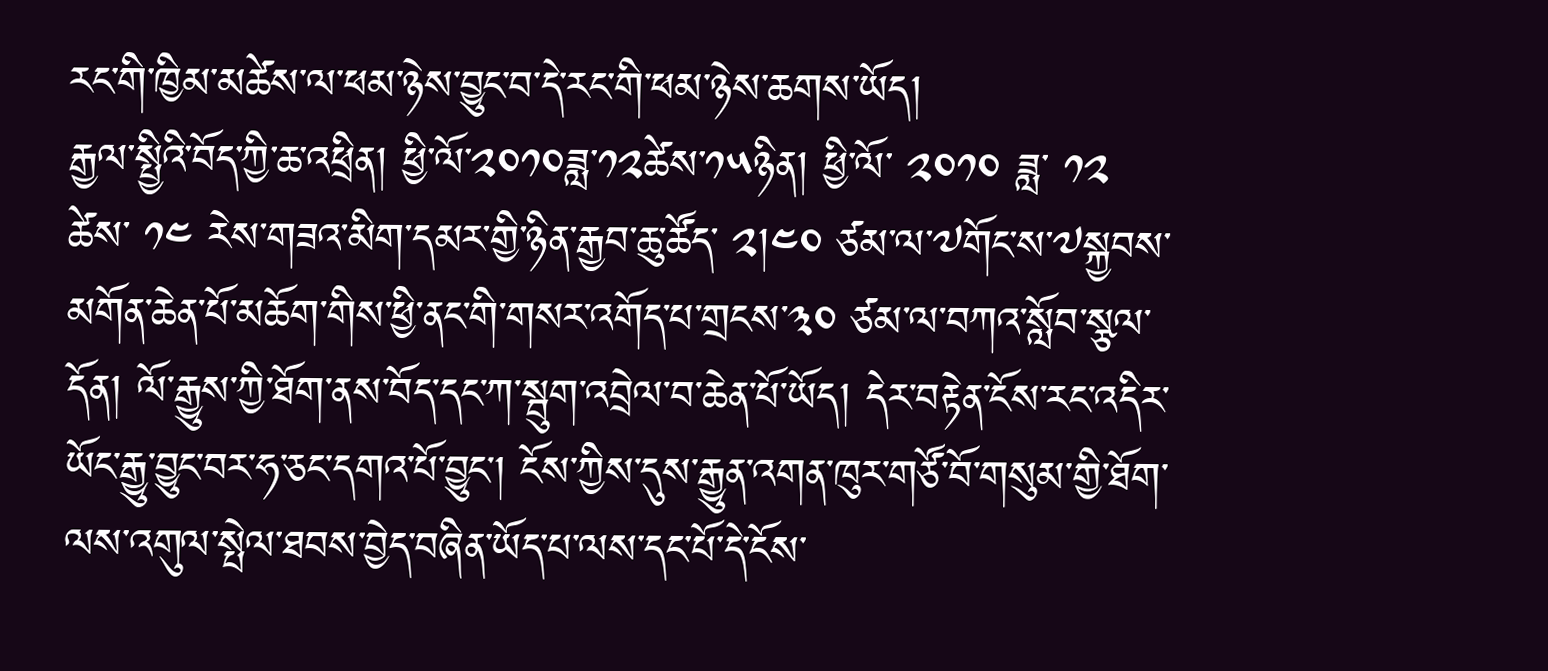རང་གི་ཁྱིམ་མཚེས་ལ་ཕམ་ཉེས་བྱུང་བ་དེ་རང་གི་ཕམ་ཉེས་ཆགས་ཡོད།
རྒྱལ་སྤྱིའི་བོད་ཀྱི་ཆ་འཕྲིན། ཕྱི་ལོ་༢༠༡༠ཟླ་༡༢ཚེས་༡༥ཉིན། ཕྱི་ལོ་ ༢༠༡༠ ཟླ་ ༡༢ ཚེས་ ༡༤ རེས་གཟའ་མིག་དམར་གྱི་ཉིན་རྒྱབ་ཆུ་ཚོད་ ༢།༤༠ ཙམ་ལ་༧གོང་ས་༧སྐྱབས་མགོན་ཆེན་པོ་མཆོག་གིས་ཕྱི་ནང་གི་གསར་འགོད་པ་གྲངས་༣༠ ཙམ་ལ་བཀའ་སློབ་སྩལ་དོན། ལོ་རྒྱུས་ཀྱི་ཐོག་ནས་བོད་དང་ཀ་སྦུག་འབྲེལ་བ་ཆེན་པོ་ཡོད། དེར་བརྟེན་ངོས་རང་འདིར་ཡོང་རྒྱུ་བྱུང་བར་ཧ་ཅང་དགའ་པོ་བྱུང། ངོས་ཀྱིས་དུས་རྒྱུན་འགན་ཁུར་གཙོ་བོ་གསུམ་གྱི་ཐོག་ལས་འགུལ་སྤེལ་ཐབས་བྱེད་བཞིན་ཡོད་པ་ལས་དང་པོ་དེ་ངོས་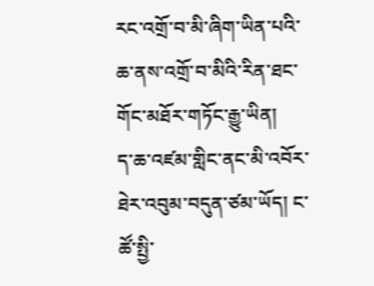རང་འགྲོ་བ་མི་ཞིག་ཡིན་པའི་ཆ་ནས་འགྲོ་བ་མིའི་རིན་ཐང་གོང་མཐོར་གཏོང་རྒྱུ་ཡིན།
ད་ཆ་འཛམ་གླིང་ནང་མི་འབོར་ཐེར་འབུམ་བདུན་ཙམ་ཡོད། ང་ཚོ་སྤྱི་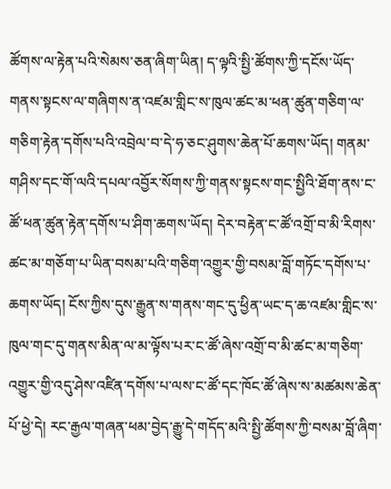ཚོགས་ལ་རྟེན་པའི་སེམས་ཅན་ཞིག་ཡིན། ད་ལྟའི་སྤྱི་ཚོགས་ཀྱི་དངོས་ཡོད་གནས་སྟངས་ལ་གཞིགས་ན་འཛམ་གླིང་ས་ཁུལ་ཚང་མ་ཕན་ཚུན་གཅིག་ལ་གཅིག་རྟེན་དགོས་པའི་འབྲེལ་བ་དེ་ཧ་ཅང་ཤུགས་ཆེན་པོ་ཆགས་ཡོད། གནམ་གཤིས་དང་གོ་ལའི་དཔལ་འབྱོར་སོགས་ཀྱི་གནས་སྟངས་གང་སྤྱིའི་ཐོག་ནས་ང་ཚོ་ཕན་ཚུན་རྟེན་དགོས་པ་ཤིག་ཆགས་ཡོད། དེར་བརྟེན་ང་ཚོ་འགྲོ་བ་མི་རིགས་ཚང་མ་གཅོག་པ་ཡིན་བསམ་པའི་གཅིག་འགྱུར་གྱི་བསམ་བློ་གཏོང་དགོས་པ་ཆགས་ཡོད། ངོས་ཀྱིས་དུས་རྒྱུན་ས་གནས་གང་དུ་ཕྱིན་ཡང་ད་ཆ་འཛམ་གླིང་ས་ཁུལ་གང་དུ་གནས་མིན་ལ་མ་ལྟོས་པར་ང་ཚོ་ཞེས་འགྲོ་བ་མི་ཚང་མ་གཅིག་འགྱུར་གྱི་འདུ་ཤེས་འཛིན་དགོས་པ་ལས་ང་ཚོ་དང་ཁོང་ཚོ་ཞེས་ས་མཚམས་ཆེན་པོ་ཕྱེ་དེ། རང་རྒྱལ་གཞན་ཕམ་བྱེད་རྒྱུ་དེ་གདོད་མའི་སྤྱི་ཚོགས་ཀྱི་བསམ་བློ་ཞིག་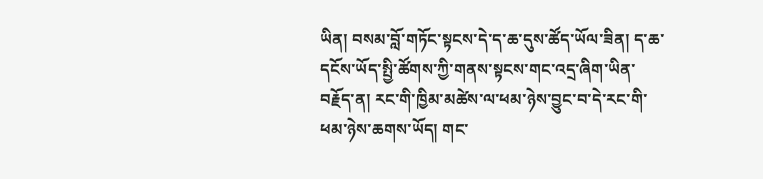ཡིན། བསམ་བློ་གཏོང་སྟངས་དེ་ད་ཆ་དུས་ཚོད་ཡོལ་ཟིན། ད་ཆ་དངོས་ཡོད་སྤྱི་ཚོགས་ཀྱི་གནས་སྟངས་གང་འདྲ་ཞིག་ཡིན་བརྗོད་ན། རང་གི་ཁྱིམ་མཚེས་ལ་ཕམ་ཉེས་བྱུང་བ་དེ་རང་གི་ཕམ་ཉེས་ཆགས་ཡོད། གང་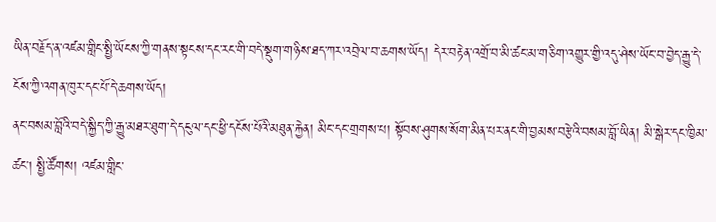ཡིན་བརྗོད་ན་འཛམ་གླིང་སྤྱི་ཡོངས་ཀྱི་གནས་སྟངས་དང་རང་གི་བདེ་སྡུག་གཉིས་ཐད་ཀར་འབྲེལ་བ་ཆགས་ཡོད། དེར་བརྟེན་འགྲོ་བ་མི་ཚང་མ་གཅིག་འགྱུར་གྱི་འདུ་ཤེས་ཡོང་བ་བྱེད་རྒྱུ་དེ་ངོས་ཀྱི་འགན་ཁུར་དང་པོ་དེ་ཆགས་ཡོད།
ནང་བསམ་བློའི་བདེ་སྐྱིད་ཀྱི་རྒྱུ་མཐར་ཐུག་དེ་དངུལ་དང་ཕྱི་དངོས་པོའི་མཐུན་རྐྱེན། མིང་དང་གྲགས་པ། སྟོབས་ཤུགས་སོག་མིན་པར་ནང་གི་བྱམས་བརྩེའི་བསམ་བློ་ཡིན། མི་སྒེར་དང་ཁྱིམ་ཚང། སྤྱི་ཚོགས། འཛམ་གླིང་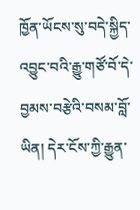ཁྱོན་ཡོངས་སུ་བདེ་སྐྱིད་འབྱུང་བའི་རྒྱུ་གཙོ་བོ་དེ་བྱམས་བརྩེའི་བསམ་བློ་ཡིན། དེར་ངོས་ཀྱི་རྒྱུན་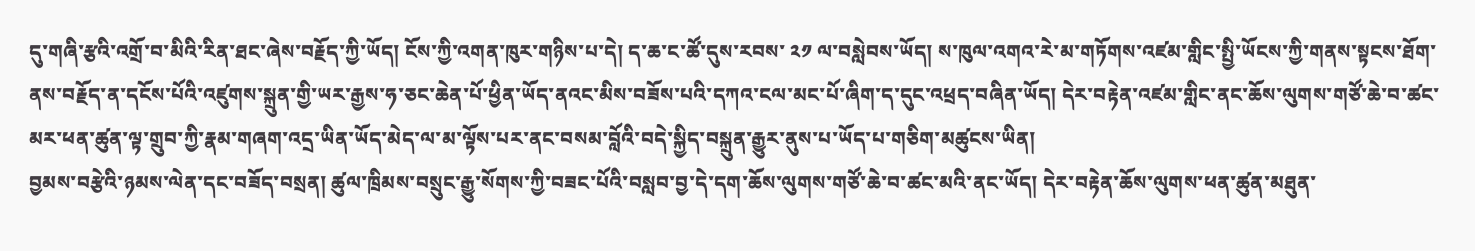དུ་གཞི་རྩའི་འགྲོ་བ་མིའི་རིན་ཐང་ཞེས་བརྗོད་ཀྱི་ཡོད། ངོས་ཀྱི་འགན་ཁུར་གཉིས་པ་དེ། ད་ཆ་ང་ཚོ་དུས་རབས་ ༢༡ ལ་བསླེབས་ཡོད། ས་ཁུལ་འགའ་རེ་མ་གཏོགས་འཛམ་གླིང་སྤྱི་ཡོངས་ཀྱི་གནས་སྟངས་ཐོག་ནས་བརྗོད་ན་དངོས་པོའི་འཛུགས་སྐྲུན་གྱི་ཡར་རྒྱས་ཧ་ཅང་ཆེན་པོ་ཕྱིན་ཡོད་ནའང་མིས་བཟོས་པའི་དཀའ་ངལ་མང་པོ་ཞིག་ད་དུང་འཕྲད་བཞིན་ཡོད། དེར་བརྟེན་འཛམ་གླིང་ནང་ཆོས་ལུགས་གཙོ་ཆེ་བ་ཚང་མར་ཕན་ཚུན་ལྟ་གྲུབ་ཀྱི་རྣམ་གཞག་འདྲ་ཡིན་ཡོད་མེད་ལ་མ་ལྟོས་པར་ནང་བསམ་བློའི་བདེ་སྐྱིད་བསྐྲུན་རྒྱུར་ནུས་པ་ཡོད་པ་གཅིག་མཚུངས་ཡིན།
བྱམས་བརྩེའི་ཉམས་ལེན་དང་བཟོད་བསྲན། ཚུལ་ཁྲིམས་བསྲུང་རྒྱུ་སོགས་ཀྱི་བཟང་པོའི་བསླབ་བྱ་དེ་དག་ཆོས་ལུགས་གཙོ་ཆེ་བ་ཚང་མའི་ནང་ཡོད། དེར་བརྟེན་ཆོས་ལུགས་ཕན་ཚུན་མཐུན་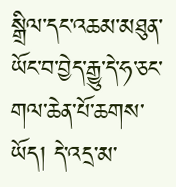སྒྲིལ་དང་འཆམ་མཐུན་ཡོང་བ་བྱེད་རྒྱུ་དེ་ཧ་ཅང་གལ་ཆེན་པོ་ཆགས་ཡོད། དེ་འདྲ་མ་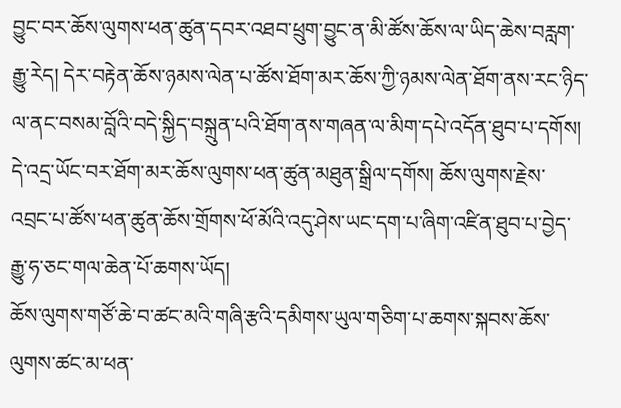བྱུང་བར་ཆོས་ལུགས་ཕན་ཚུན་དབར་འཐབ་ཕྲུག་བྱུང་ན་མི་ཚོས་ཆོས་ལ་ཡིད་ཆེས་བརླག་རྒྱུ་རེད། དེར་བརྟེན་ཆོས་ཉམས་ལེན་པ་ཚོས་ཐོག་མར་ཆོས་ཀྱི་ཉམས་ལེན་ཐོག་ནས་རང་ཉིད་ལ་ནང་བསམ་བློའི་བདེ་སྐྱིད་བསྐྲུན་པའི་ཐོག་ནས་གཞན་ལ་མིག་དཔེ་འདོན་ཐུབ་པ་དགོས། དེ་འདྲ་ཡོང་བར་ཐོག་མར་ཆོས་ལུགས་ཕན་ཚུན་མཐུན་སྒྲིལ་དགོས། ཆོས་ལུགས་རྗེས་འབྲང་པ་ཚོས་ཕན་ཚུན་ཆོས་གྲོགས་ཕོ་མོའི་འདུ་ཤེས་ཡང་དག་པ་ཞིག་འཛིན་ཐུབ་པ་བྱེད་རྒྱུ་ཧ་ཅང་གལ་ཆེན་པོ་ཆགས་ཡོད།
ཆོས་ལུགས་གཙོ་ཆེ་བ་ཚང་མའི་གཞི་རྩའི་དམིགས་ཡུལ་གཅིག་པ་ཆགས་སྐབས་ཆོས་ལུགས་ཚང་མ་ཕན་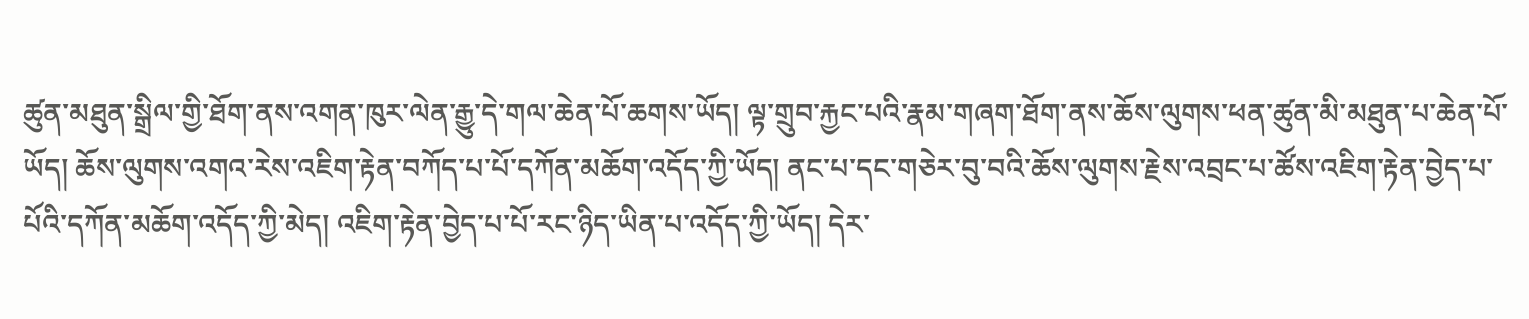ཚུན་མཐུན་སྒྲིལ་གྱི་ཐོག་ནས་འགན་ཁུར་ལེན་རྒྱུ་དེ་གལ་ཆེན་པོ་ཆགས་ཡོད། ལྟ་གྲུབ་རྐྱང་པའི་རྣམ་གཞག་ཐོག་ནས་ཆོས་ལུགས་ཕན་ཚུན་མི་མཐུན་པ་ཆེན་པོ་ཡོད། ཆོས་ལུགས་འགའ་རེས་འཇིག་རྟེན་བཀོད་པ་པོ་དཀོན་མཆོག་འདོད་ཀྱི་ཡོད། ནང་པ་དང་གཅེར་བུ་བའི་ཆོས་ལུགས་རྗེས་འབྲང་པ་ཚོས་འཇིག་རྟེན་བྱེད་པ་པོའི་དཀོན་མཆོག་འདོད་ཀྱི་མེད། འཇིག་རྟེན་བྱེད་པ་པོ་རང་ཉིད་ཡིན་པ་འདོད་ཀྱི་ཡོད། དེར་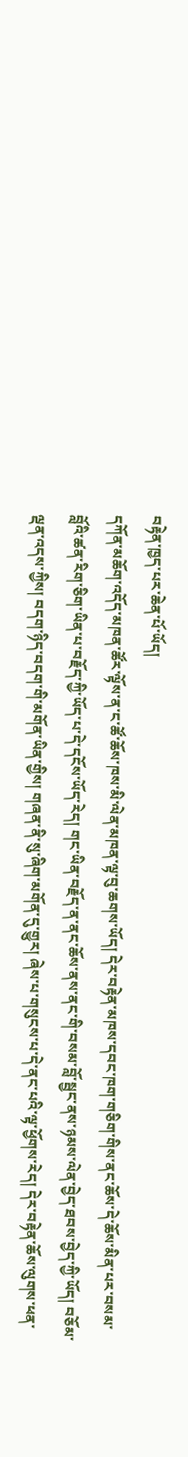བརྟེན་ཁྱད་པར་ཆེན་པོ་ཡོད།
དཀོན་མཆོག་འདོད་མཁན་ཚོར་ལྟོས་ན་ང་ཚོ་ཆོས་ཁས་མི་ལེན་མཁན་ལྟ་བུ་ཆགས་ཡོད། དེར་བརྟེན་མཁས་དབང་ཁག་གཅིག་གིས་ནང་ཆོས་དེ་ཆོས་མིན་པར་བསམ་བློའི་ཚན་རིག་ཅིག་ཡིན་པ་བརྗོད་ཀྱི་ཡོད་པ་དེ་དངོས་ཡོད་རེད། གང་ཡིན་བརྗོད་ན་ནང་ཆོས་ནས་ནང་གི་བསམ་བློ་སྦྱང་ནས་ཉམས་ལེན་བྱེད་ཐབས་བྱེད་ཀྱི་ཡོད། བཅོམ་ལྡན་འདས་ཀྱིས། བདག་ཉིད་བདག་གི་མགོན་ཡིན་གྱིས། གཞན་ནི་སུ་ཞིག་མགོན་དུ་གྱུར། ཞེས་པ་གསུངས་པ་དེ་ནང་པའི་ལྟ་ཕྱོགས་རེད། དེར་བརྟེན་ཆོས་ལུགས་ཕན་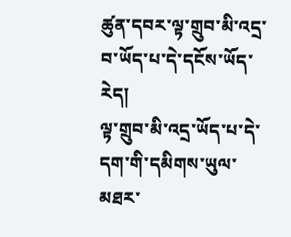ཚུན་དབར་ལྟ་གྲུབ་མི་འདྲ་བ་ཡོད་པ་དེ་དངོས་ཡོད་རེད།
ལྟ་གྲུབ་མི་འདྲ་ཡོད་པ་དེ་དག་གི་དམིགས་ཡུལ་མཐར་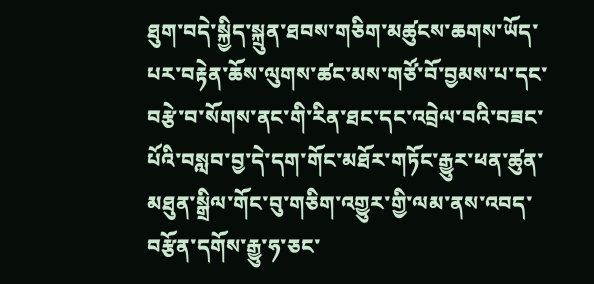ཐུག་བདེ་སྐྱིད་སྐྲུན་ཐབས་གཅིག་མཚུངས་ཆགས་ཡོད་པར་བརྟེན་ཆོས་ལུགས་ཚང་མས་གཙོ་བོ་བྱམས་པ་དང་བརྩེ་བ་སོགས་ནང་གི་རིན་ཐང་དང་འབྲེལ་བའི་བཟང་པོའི་བསླབ་བྱ་དེ་དག་གོང་མཐོར་གཏོང་རྒྱུར་ཕན་ཚུན་མཐུན་སྒྲིལ་གོང་བུ་གཅིག་འགྱུར་གྱི་ལམ་ནས་འབད་བརྩོན་དགོས་རྒྱུ་ཧ་ཅང་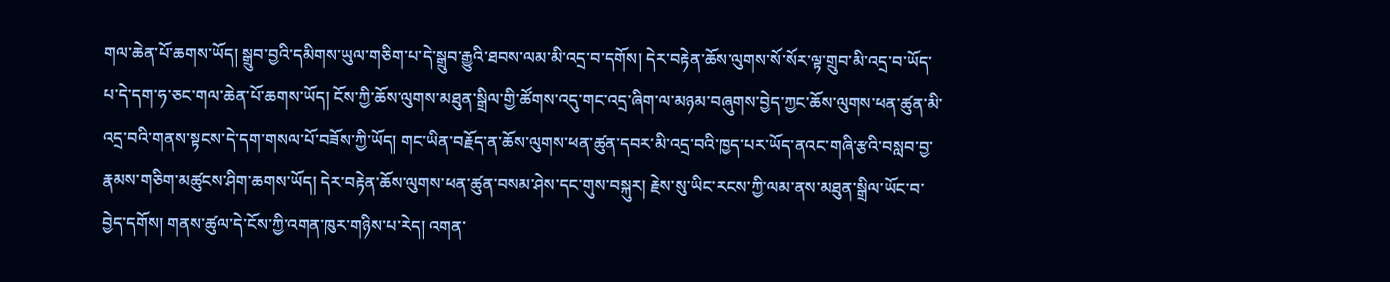གལ་ཆེན་པོ་ཆགས་ཡོད། སྒྲུབ་བྱའི་དམིགས་ཡུལ་གཅིག་པ་དེ་སྒྲུབ་རྒྱུའི་ཐབས་ལམ་མི་འདྲ་བ་དགོས། དེར་བརྟེན་ཆོས་ལུགས་སོ་སོར་ལྟ་གྲུབ་མི་འདྲ་བ་ཡོད་པ་དེ་དག་ཧ་ཅང་གལ་ཆེན་པོ་ཆགས་ཡོད། ངོས་ཀྱི་ཆོས་ལུགས་མཐུན་སྒྲིལ་གྱི་ཚོགས་འདུ་གང་འདྲ་ཞིག་ལ་མཉམ་བཞུགས་བྱེད་ཀྱང་ཆོས་ལུགས་ཕན་ཚུན་མི་འདྲ་བའི་གནས་སྟངས་དེ་དག་གསལ་པོ་བཟོས་ཀྱི་ཡོད། གང་ཡིན་བརྗོད་ན་ཆོས་ལུགས་ཕན་ཚུན་དབར་མི་འདྲ་བའི་ཁྱད་པར་ཡོད་ནའང་གཞི་རྩའི་བསླབ་བྱ་རྣམས་གཅིག་མཚུངས་ཤིག་ཆགས་ཡོད། དེར་བརྟེན་ཆོས་ལུགས་ཕན་ཚུན་བསམ་ཤེས་དང་གུས་བསྐུར། རྗེས་སུ་ཡིང་རངས་ཀྱི་ལམ་ནས་མཐུན་སྒྲིལ་ཡོང་བ་བྱེད་དགོས། གནས་ཚུལ་དེ་ངོས་ཀྱི་འགན་ཁུར་གཉིས་པ་རེད། འགན་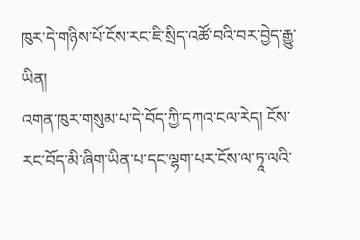ཁུར་དེ་གཉིས་པོ་ངོས་རང་ཇི་སྲིད་འཚོ་བའི་བར་བྱེད་རྒྱུ་ཡིན།
འགན་ཁུར་གསུམ་པ་དེ་བོད་ཀྱི་དཀའ་ངལ་རེད། ངོས་རང་བོད་མི་ཞིག་ཡིན་པ་དང་ལྷག་པར་ངོས་ལ་ཏཱ་ལའི་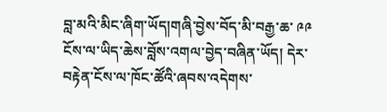བླ་མའི་མིང་ཞིག་ཡོད།གཞི་བྱེས་བོད་མི་བརྒྱ་ཆ་ ༩༩ ངོས་ལ་ཡིད་ཆེས་བློས་འགལ་བྱེད་བཞིན་ཡོད། དེར་བརྟེན་ངོས་ལ་ཁོང་ཚོའི་ཞབས་འདེགས་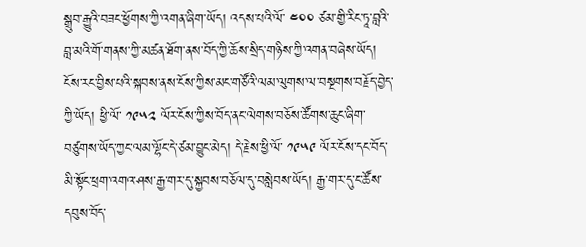སྒྲུབ་རྒྱུའི་བཟང་ཕྱོགས་ཀྱི་འགན་ཞིག་ཡོད། འདས་པའི་ལོ་ ༤༠༠ ཙམ་གྱི་རིང་ཏཱ་བླའི་བླ་མའི་གོ་གནས་ཀྱི་མཚན་ཐོག་ནས་བོད་ཀྱི་ཆོས་སྲིད་གཉིས་ཀྱི་འགན་བཞེས་ཡོད། ངོས་རང་བྱིས་པའི་སྐབས་ནས་ངོས་ཀྱིས་མང་གཙོའི་ལམ་ལུགས་ལ་བསྔགས་བརྗོད་བྱེད་ཀྱི་ཡོད། ཕྱི་ལོ་ ༡༩༥༢ ལོར་ངོས་ཀྱིས་བོད་ནང་ལེགས་བཅོས་ཚོགས་ཆུང་ཞིག་བཙུགས་ཡོད་ཀྱང་ལམ་ལྷོང་དེ་ཙམ་བྱུང་མེད། དེ་རྗེས་ཕྱི་ལོ་ ༡༩༥༩ ལོར་ངོས་དང་བོད་མི་སྟོང་ཕྲག་འགའ་ཤས་རྒྱ་གར་དུ་སྐྱབས་བཅོལ་དུ་བསླེབས་ཡོད། རྒྱ་གར་དུ་ང་ཚོས་དབུས་བོད་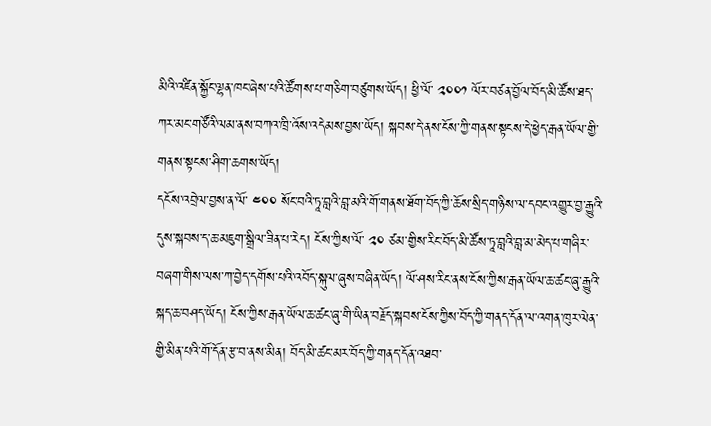མིའི་འཛིན་སྐྱོང་ལྷན་ཁང་ཞེས་པའི་ཚོགས་པ་གཅིག་བཙུགས་ཡོད། ཕྱི་ལོ་ ༢༠༠༡ ལོར་བཙན་བྱོལ་བོད་མི་ཚོས་ཐད་ཀར་མང་གཙོའི་ལམ་ནས་བཀའ་ཁྲི་འོས་འདེམས་བྱས་ཡོད། སྐབས་དེ་ནས་ངོས་ཀྱི་གནས་སྟངས་དེ་ཕྱེད་རྒན་ཡོལ་གྱི་གནས་སྟངས་ཤིག་ཆགས་ཡོད།
དངོས་འབྲེལ་བྱས་ན་ལོ་ ༤༠༠ སོང་བའི་ཏཱ་བླའི་བླ་མའི་གོ་གནས་ཐོག་བོད་ཀྱི་ཆོས་སྲིད་གཉིས་ལ་དབང་འགྱུར་བྱ་རྒྱུའི་དུས་སྐབས་ད་ཆ་མཇུག་སྒྲིལ་ཟིན་པ་རེད། ངོས་ཀྱིས་ལོ་ ༢༠ ཙམ་གྱིས་རིང་བོད་མི་ཚོས་ཏཱ་བླའི་བླ་མ་མེད་པ་གཞིར་བཞག་གིས་ལས་ཀ་བྱེད་དགོས་པའི་འབོད་སྐུལ་ཞུས་བཞིན་ཡོད། ལོ་ཤས་རིང་ནས་ངོས་ཀྱིས་རྒན་ཡོལ་ཆ་ཚང་ཞུ་རྒྱུའི་སྐད་ཆ་བཤད་ཡོད། ངོས་ཀྱིས་རྒན་ཡོལ་ཆ་ཚང་ཞུ་གི་ཡིན་བརྗོད་སྐབས་ངོས་ཀྱིས་བོད་ཀྱི་གནད་དོན་ལ་འགན་ཁུར་ལེན་གྱི་མིན་པའི་གོ་དོན་རྩ་བ་ནས་མིན། བོད་མི་ཚང་མར་བོད་ཀྱི་གནད་དོན་འཐབ་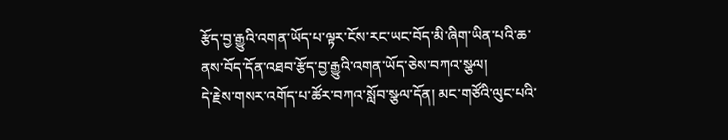རྩོད་བྱ་རྒྱུའི་འགན་ཡོད་པ་ལྟར་ངོས་རང་ཡང་བོད་མི་ཞིག་ཡིན་པའི་ཆ་ནས་བོད་དོན་འཐབ་རྩོད་བྱ་རྒྱུའི་འགན་ཡོད་ཅེས་བཀའ་སྩལ།
དེ་རྗེས་གསར་འགོད་པ་ཚོར་བཀའ་སློབ་སྩལ་དོན། མང་གཙོའི་ལུང་པའི་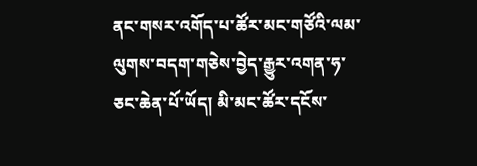ནང་གསར་འགོད་པ་ཚོར་མང་གཙོའི་ལམ་ལུགས་བདག་གཅེས་བྱེད་རྒྱུར་འགན་ཧ་ཅང་ཆེན་པོ་ཡོད། མི་མང་ཚོར་དངོས་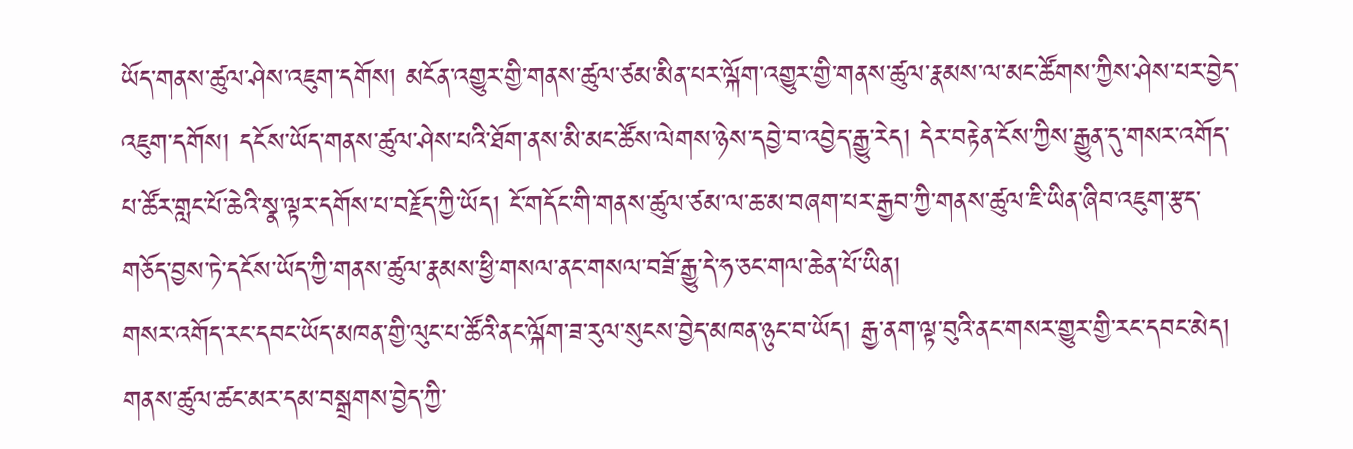ཡོད་གནས་ཚུལ་ཤེས་འཇུག་དགོས། མངོན་འགྱུར་གྱི་གནས་ཚུལ་ཙམ་མིན་པར་ལྐོག་འགྱུར་གྱི་གནས་ཚུལ་རྣམས་ལ་མང་ཚོགས་ཀྱིས་ཤེས་པར་བྱེད་འཇུག་དགོས། དངོས་ཡོད་གནས་ཚུལ་ཤེས་པའི་ཐོག་ནས་མི་མང་ཚོས་ལེགས་ཉེས་དབྱེ་བ་འབྱེད་རྒྱུ་རེད། དེར་བརྟེན་ངོས་ཀྱིས་རྒྱུན་དུ་གསར་འགོད་པ་ཚོར་གླང་པོ་ཆེའི་སྣ་ལྟར་དགོས་པ་བརྗོད་ཀྱི་ཡོད། ངོ་གདོང་གི་གནས་ཚུལ་ཙམ་ལ་ཆ་མ་བཞག་པར་རྒྱབ་ཀྱི་གནས་ཚུལ་ཇི་ཡིན་ཞིབ་འཇུག་རྩད་གཅོད་བྱས་ཏེ་དངོས་ཡོད་ཀྱི་གནས་ཚུལ་རྣམས་ཕྱི་གསལ་ནང་གསལ་བཟོ་རྒྱུ་དེ་ཧ་ཅང་གལ་ཆེན་པོ་ཡིན།
གསར་འགོད་རང་དབང་ཡོད་མཁན་གྱི་ལུང་པ་ཚོའི་ནང་ལྐོག་ཟ་རུལ་སུངས་བྱེད་མཁན་ཉུང་བ་ཡོད། རྒྱ་ནག་ལྟ་བུའི་ནང་གསར་གྱུར་གྱི་རང་དབང་མེད། གནས་ཚུལ་ཚང་མར་དམ་བསྒྲགས་བྱེད་ཀྱི་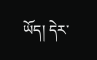ཡོད། དེར་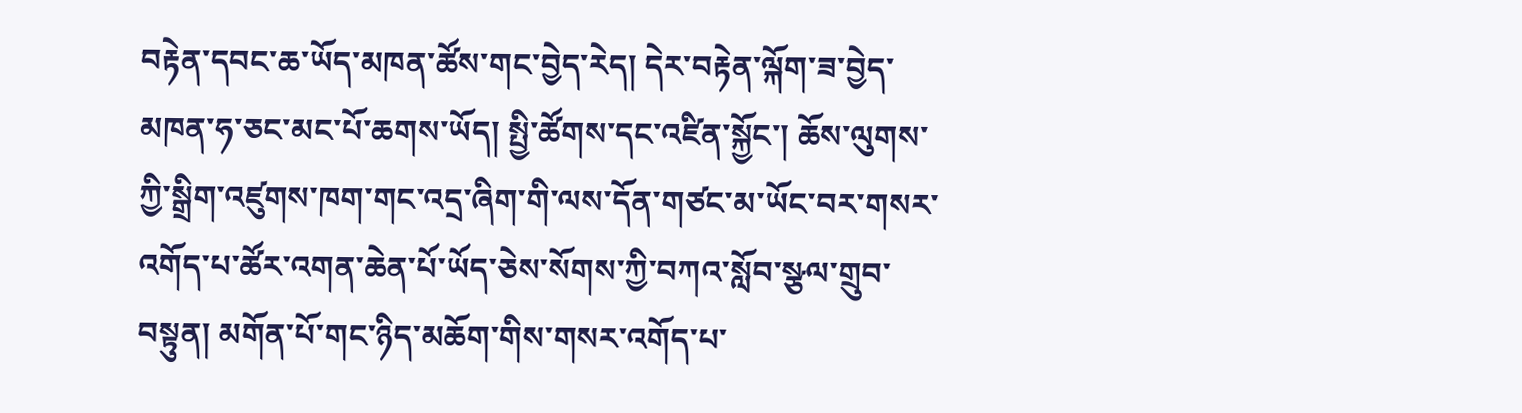བརྟེན་དབང་ཆ་ཡོད་མཁན་ཚོས་གང་བྱེད་རེད། དེར་བརྟེན་ལྐོག་ཟ་བྱེད་མཁན་ཧ་ཅང་མང་པོ་ཆགས་ཡོད། སྤྱི་ཚོགས་དང་འཛིན་སྐྱོང་། ཆོས་ལུགས་ཀྱི་སྒྲིག་འཛུགས་ཁག་གང་འདྲ་ཞིག་གི་ལས་དོན་གཙང་མ་ཡོང་བར་གསར་འགོད་པ་ཚོར་འགན་ཆེན་པོ་ཡོད་ཅེས་སོགས་ཀྱི་བཀའ་སློབ་སྩལ་གྲུབ་བསྟུན། མགོན་པོ་གང་ཉིད་མཆོག་གིས་གསར་འགོད་པ་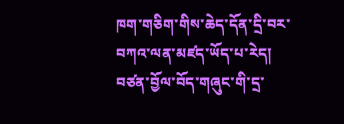ཁག་གཅིག་གིས་ཆེད་དོན་དྲི་བར་བཀའ་ལན་མཛད་ཡོད་པ་རེད།
བཙན་བྱོལ་བོད་གཞུང་གི་དྲ་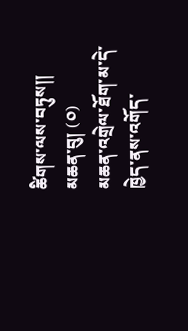ཚིགས་ལས་བཏུས།།
མཆན་བུ། (༠)
མཆན་འགྲེལ་ཐོག་མ་དེ་ཁྱེད་ནས་འགོད་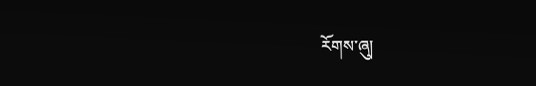རོགས་ཞུ།